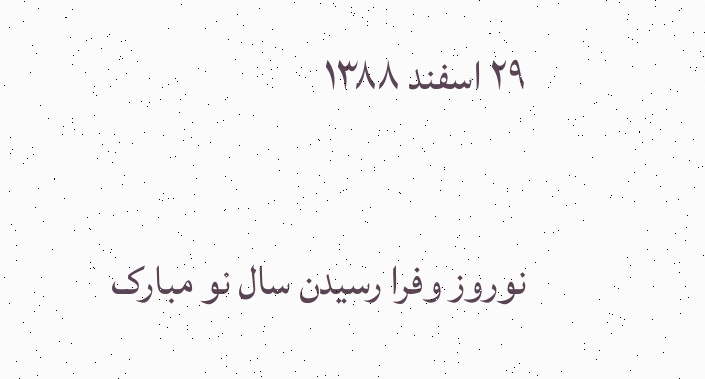۲۹ اسفند ۱۳۸۸

نوروز وفرا رسیدن سال نو مبارک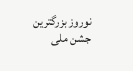نوروز بزرگترين جشن ملى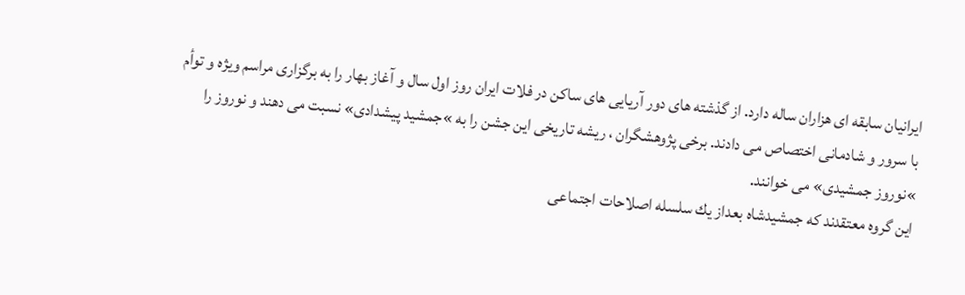ايرانيان سابقه اى هزاران ساله دارد. از گذشته هاى دور آريايى هاى ساكن در فلات ايران روز اول سال و آغاز بهار را به برگزارى مراسم ويژه و توأم با سرور و شادمانى اختصاص مى دادند. برخى پژوهشگران ، ريشه تاريخى اين جشن را به »جمشيد پيشدادى» نسبت مى دهند و نوروز را »نوروز جمشيدى» مى خوانند.
اين گروه معتقدند كه جمشيدشاه بعداز يك سلسله اصلاحات اجتماعى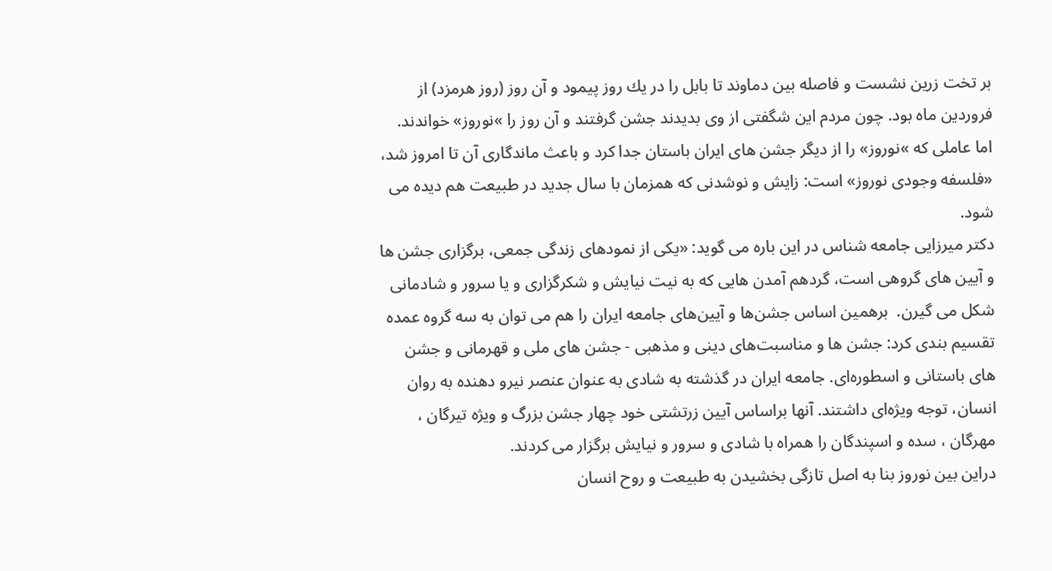بر تخت زرين نشست و فاصله بين دماوند تا بابل را در يك روز پيمود و آن روز (روز هرمزد) از فروردين ماه بود. چون مردم اين شگفتى از وى بديدند جشن گرفتند و آن روز را »نوروز» خواندند. اما عاملى كه »نوروز» را از ديگر جشن هاى ايران باستان جدا كرد و باعث ماندگارى آن تا امروز شد، «فلسفه وجودى نوروز» است: زايش و نوشدنى كه همزمان با سال جديد در طبيعت هم ديده مى شود.
دكتر ميرزايى جامعه شناس در اين باره مى گويد: «يكى از نمودهاى زندگى جمعى، برگزارى جشن ها و آيين هاى گروهى است، گردهم آمدن هايى كه به نيت نيايش و شكرگزارى و يا سرور و شادمانى شكل مى گيرن.  برهمين اساس جشن‌ها و آيين‌هاى جامعه ايران را هم مى توان به سه گروه عمده تقسيم بندى كرد: جشن ها و مناسبت‌هاى دينى و مذهبى - جشن هاى ملى و قهرمانى و جشن هاى باستانى و اسطوره‌اى. جامعه ايران در گذشته به شادى به عنوان عنصر نيرو دهنده به روان انسان، توجه ويژه‌اى داشتند. آنها براساس آيين زرتشتى خود چهار جشن بزرگ و ويژه تيرگان ، مهرگان ، سده و اسپندگان را همراه با شادى و سرور و نيايش برگزار مى كردند.
دراين بين نوروز بنا به اصل تازگى بخشيدن به طبيعت و روح انسان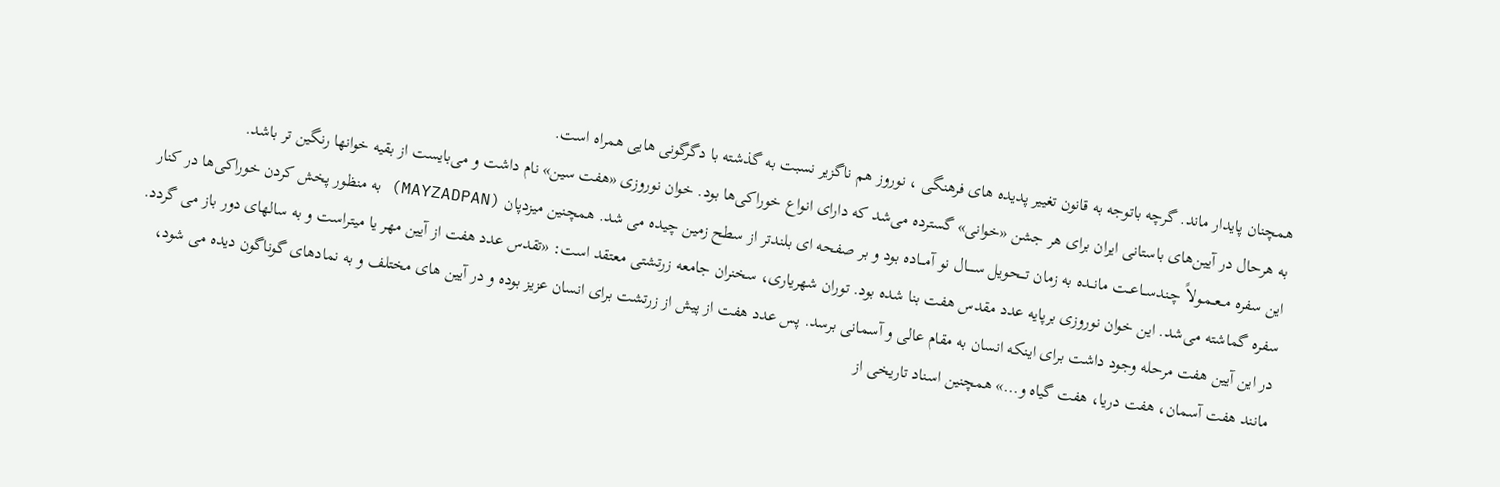همچنان پايدار ماند. گرچه باتوجه به قانون تغيير پديده هاى فرهنگى ، نوروز هم ناگزير نسبت به گذشته با دگرگونى هايى همراه است.
به هرحال در آيين‌هاى باستانى ايران براى هر جشن «خوانى» گسترده مى‌شد كه داراى انواع خوراكى‌ها بود. خوان نوروزى «هفت سين» نام داشت و مى‌بايست از بقيه خوانها رنگين تر باشد.
اين سفره مــعــمـولاً چـندســاعــت مانــده به زمان تـــحويل ســـــال نو آمـــاده بود و بر صفحه اى بلندتر از سطح زمين چيده مى شد. همچنين ميزدپان (MAYZADPAN) به منظور پخش كردن خوراكى‌ها در كنار سفره گماشته مى‌شد. اين خوان نوروزى برپايه عدد مقدس هفت بنا شده بود. توران شهريارى، سخنران جامعه زرتشتى معتقد است: «تقدس عدد هفت از آيين مهر يا ميتراست و به سالهاى دور باز مى گردد. در اين آيين هفت مرحله وجود داشت براى اينكه انسان به مقام عالى و آسمانى برسد. پس عدد هفت از پيش از زرتشت براى انسان عزيز بوده و در آيين هاى مختلف و به نمادهاى گوناگون ديده مى شود، مانند هفت آسمان، هفت دريا، هفت گياه و...» همچنين اسناد تاريخى از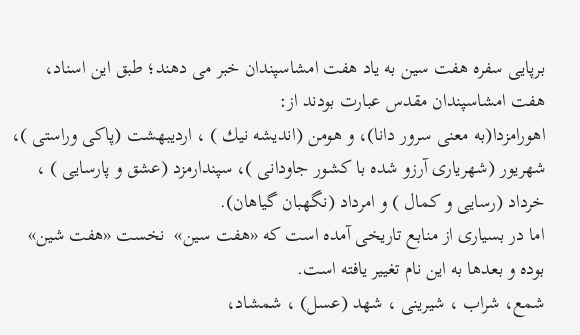برپايى سفره هفت سين به ياد هفت امشاسپندان خبر مى دهند؛ طبق اين اسناد، هفت امشاسپندان مقدس عبارت بودند از:
اهورامزدا(به معنى سرور دانا)، و هومن (انديشه نيك ) ، ارديبهشت (پاكى وراستى )، شهريور (شهريارى آرزو شده با كشور جاودانى )، سپندارمزد (عشق و پارسايى ) ، خرداد (رسايى و كمال ) و امرداد (نگهبان گياهان).
اما در بسيارى از منابع تاريخى آمده است كه «هفت سين»  نخست «هفت شين» بوده و بعدها به اين نام تغيير يافته است.
شمع، شراب ، شيرينى ، شهد (عسل) ، شمشاد،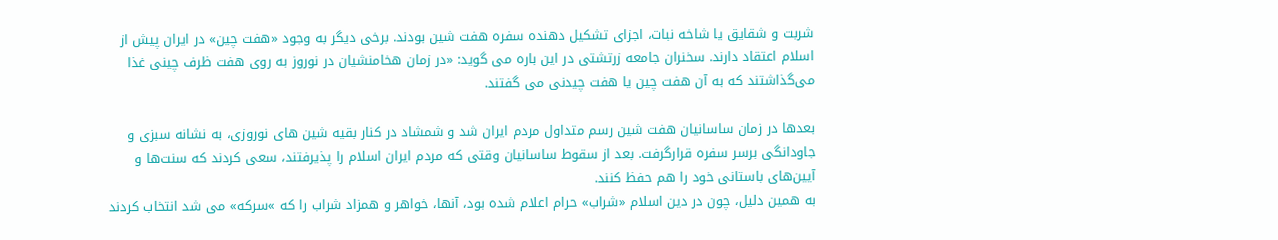شربت و شقايق يا شاخه نبات، اجزاى تشكيل دهنده سفره هفت شين بودند. برخى ديگر به وجود «هفت چين» در ايران پيش از اسلام اعتقاد دارند. سخنران جامعه زرتشتى در اين باره مى گويد: «در زمان هخامنشيان در نوروز به روى هفت ظرف چينى غذا مى‌گذاشتند كه به آن هفت چين يا هفت چيدنى مى گفتند.

بعدها در زمان ساسانيان هفت شين رسم متداول مردم ايران شد و شمشاد در كنار بقيه شين هاى نوروزى، به نشانه سبزى و جاودانگى برسر سفره قرارگرفت. بعد از سقوط ساسانيان وقتى كه مردم ايران اسلام را پذيرفتند، سعى كردند كه سنت‌ها و آيين‌هاى باستانى خود را هم حفظ كنند.
به همين دليل، چون در دين اسلام «شراب» حرام اعلام شده بود، آنها، خواهر و همزاد شراب را كه »سركه» مى شد انتخاب كردند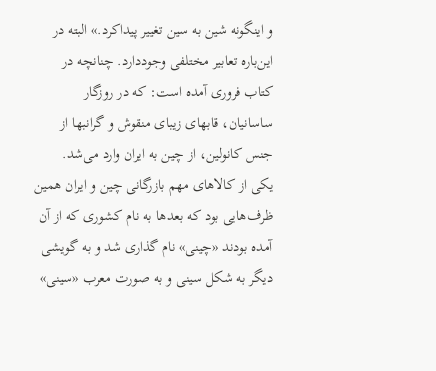و اينگونه شين به سين تغيير پيداكرد.» البته در اين‌باره تعابير مختلفى وجوددارد. چنانچه در كتاب فرورى آمده است: كه در روزگار ساسانيان، قابهاى زيباى منقوش و گرانبها از جنس كانولين، از چين به ايران وارد مى‌شد.  يكى از كالاهاى مهم بازرگانى چين و ايران همين ظرف‌هايى بود كه بعدها به نام كشورى كه از آن آمده بودند «چينى» نام گذارى شد و به گويشى ديگر به شكل سينى و به صورت معرب «سينى»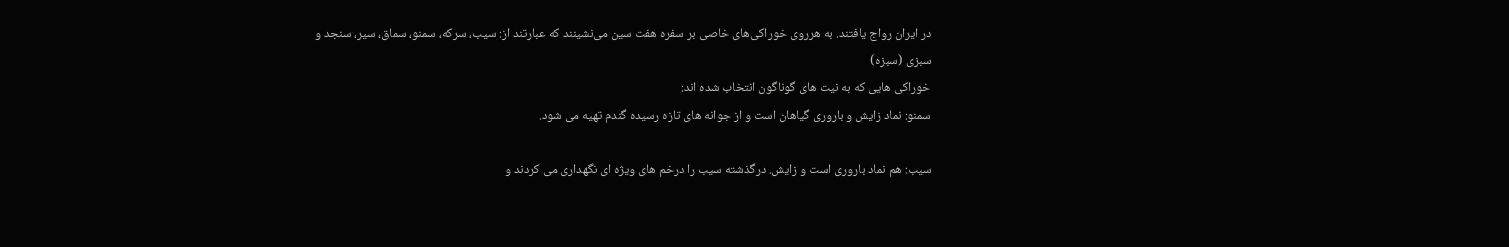در ايران رواج يافتند. به هرروى خوراكى‌هاى خاصى بر سفره هفت سين مى‌نشينند كه عبارتند از: سيب، سركه، سمنو، سماق، سير، سنجد و سبزى (سبزه)
خوراكى هايى كه به نيت هاى گوناگون انتخاب شده اند:
سمنو: نماد زايش و بارورى گياهان است و از جوانه هاى تازه رسيده گندم تهيه مى شود.

سيب: هم نماد بارورى است و زايش. درگذشته سيب را درخم هاى ويژه اى نگهدارى مى كردند و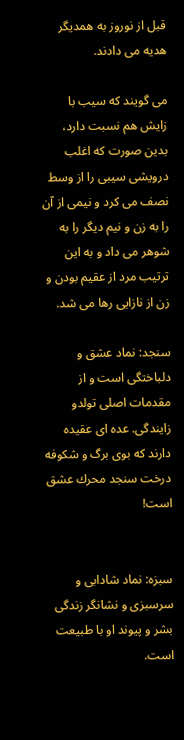قبل از نوروز به همديگر هديه مى دادند.

مى گويند كه سيب با زايش هم نسبت دارد، بدين صورت كه اغلب درويشى سيبى را از وسط نصف مى كرد و نيمى از آن را به زن و نيم ديگر را به شوهر مى داد و به اين ترتيب مرد از عقيم بودن و زن از نازايى رها مى شد.

سنجد: نماد عشق و دلباختگى است و از مقدمات اصلى تولدو زايندگى. عده اى عقيده دارند كه بوى برگ و شكوفه درخت سنجد محرك عشق است!


سبزه: نماد شادابى و سرسبزى و نشانگر زندگى بشر و پيوند او با طبيعت است.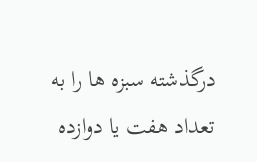درگذشته سبزه ها را به تعداد هفت يا دوازده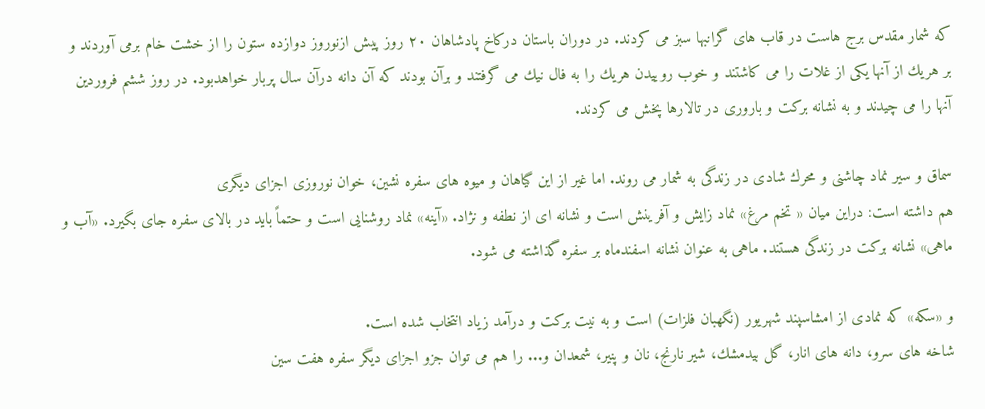كه شمار مقدس برج هاست در قاب هاى گرانبها سبز مى كردند. در دوران باستان دركاخ پادشاهان ۲۰ روز پيش ازنوروز دوازده ستون را از خشت خام برمى آوردند و بر هريك از آنها يكى از غلات را مى كاشتند و خوب روييدن هريك را به فال نيك مى گرفتند و برآن بودند كه آن دانه درآن سال پربار خواهدبود. در روز ششم فروردين آنها را مى چيدند و به نشانه بركت و بارورى در تالارها پخش مى كردند.

سماق و سير نماد چاشنى و محرك شادى در زندگى به شمار مى روند. اما غير از اين گياهان و ميوه هاى سفره نشين، خوان نوروزى اجزاى ديگرى
هم داشته است: دراين ميان « تخم مرغ» نماد زايش و آفرينش است و نشانه اى از نطفه و نژاد. «آينه» نماد روشنايى است و حتماً بايد در بالاى سفره جاى بگيرد. «آب و ماهى» نشانه بركت در زندگى هستند. ماهى به عنوان نشانه اسفندماه بر سفره گذاشته مى شود.

و «سكه» كه نمادى از امشاسپند شهريور (نگهبان فلزات) است و به نيت بركت و درآمد زياد انتخاب شده است.
شاخه هاى سرو، دانه هاى انار، گل بيدمشك، شير نارنج، نان و پنير، شمعدان و... را هم مى توان جزو اجزاى ديگر سفره هفت سين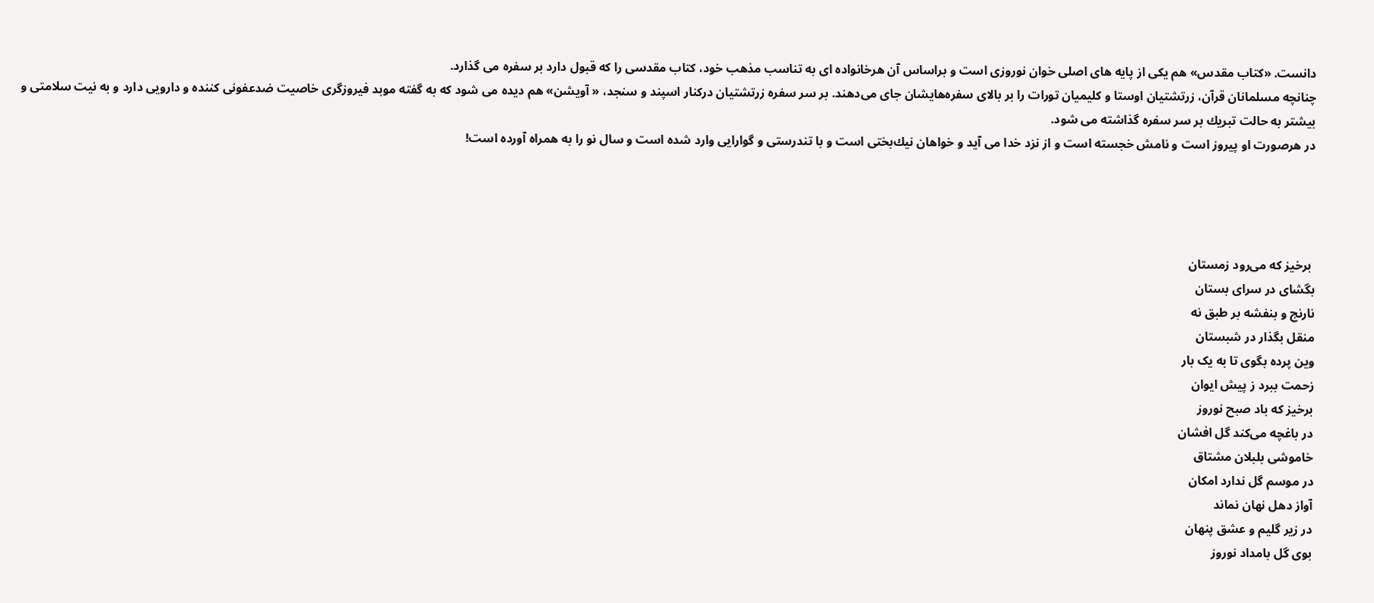دانست. «كتاب مقدس» هم يكى از پايه هاى اصلى خوان نوروزى است و براساس آن هرخانواده اى به تناسب مذهب خود، كتاب مقدسى را كه قبول دارد بر سفره مى گذارد.
چنانچه مسلمانان قرآن، زرتشتيان اوستا و كليميان تورات را بر بالاى سفره‌هايشان جاى مى‌دهند. بر سر سفره زرتشتيان دركنار اسپند و سنجد، « آويشن» هم ديده مى شود كه به گفته موبد فيروزگرى خاصيت ضدعفونى كننده و دارويى دارد و به نيت سلامتى و بيشتر به حالت تبريك بر سر سفره گذاشته مى شود.
در هرصورت او پيروز است و نامش خجسته است و از نزد خدا مى آيد و خواهان نيك‌بختى است و با تندرستى و گوارايى وارد شده است و سال نو را به همراه آورده است!




 برخیز که می‌رود زمستان
بگشای در سرای بستان
نارنج و بنفشه بر طبق نه
منقل بگذار در شبستان
وین پرده بگوی تا به یک بار
زحمت ببرد ز پیش ایوان
برخیز که باد صبح نوروز
در باغچه می‌کند گل افشان
خاموشی بلبلان مشتاق
در موسم گل ندارد امکان
آواز دهل نهان نماند
در زیر گلیم و عشق پنهان
بوی گل بامداد نوروز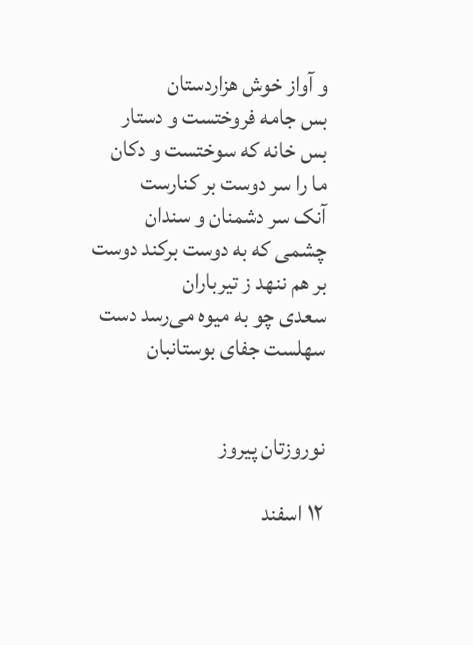و آواز خوش هزاردستان
بس جامه فروختست و دستار
بس خانه که سوختست و دکان
ما را سر دوست بر کنارست
آنک سر دشمنان و سندان
چشمی که به دوست برکند دوست
بر هم ننهد ز تیرباران
سعدی چو به میوه می‌رسد دست
سهلست جفای بوستانبان


نوروزتان پیروز

۱۲ اسفند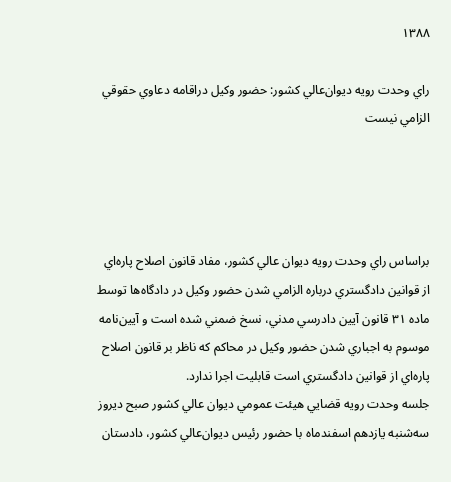۱۳۸۸

راي وحدت رويه ديوان‌عالي كشور: حضور وكيل دراقامه دعاوي حقوقي الزامي نيست




براساس راي وحدت رويه ديوان عالي كشور، مفاد قانون اصلاح پاره‌اي از قوانين دادگستري درباره الزامي شدن حضور وكيل در دادگاه‌ها توسط ماده ۳۱ قانون آيين دادرسي مدني، نسخ ضمني شده است و آيين‌نامه موسوم به اجباري شدن حضور وكيل در محاكم كه ناظر بر قانون اصلاح پاره‌اي از قوانين دادگستري است قابليت اجرا ندارد.
جلسه وحدت رويه قضايي هيئت عمومي ديوان عالي كشور صبح ديروز سه‌شنبه يازدهم اسفندماه با حضور رئيس ديوان‌عالي كشور، دادستان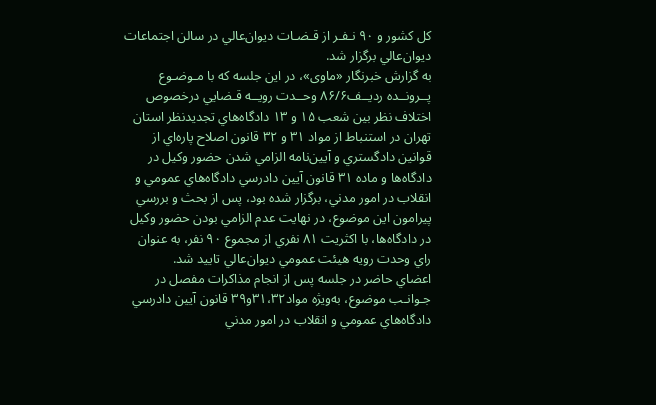كل كشور و ۹۰ نـفـر از قـضـات ديوان‌عالي در سالن اجتماعات ديوان‌عالي برگزار شد.
به گزارش خبرنگار «ماوی»، در اين جلسه كه با مـوضـوع پــرونــده رديــف۸۶/۶ وحــدت رويــه قـضايي درخصوص اختلاف نظر بين شعب ۱۵ و ۱۳ دادگاه‌هاي تجديدنظر استان تهران در استنباط از مواد ۳۱ و ۳۲ قانون اصلاح پاره‌اي از قوانين دادگستري و آيين‌نامه الزامي شدن حضور وكيل در دادگاه‌ها و ماده ۳۱ قانون آيين دادرسي دادگاه‌هاي عمومي و انقلاب در امور مدني، برگزار شده بود، پس از بحث و بررسي پيرامون اين موضوع، در نهايت عدم الزامي بودن حضور وكيل در دادگاه‌ها، با اكثريت ۸۱ نفري از مجموع ۹۰ نفر، به عنوان راي وحدت رويه هيئت عمومي ديوان‌عالي تاييد شد.
اعضاي حاضر در جلسه پس از انجام مذاكرات مفصل در جـوانـب موضوع، به‌ويژه مواد۳۱،۳۲و۳۹ قانون آيين دادرسي دادگاه‌هاي عمومي و انقلاب در امور مدني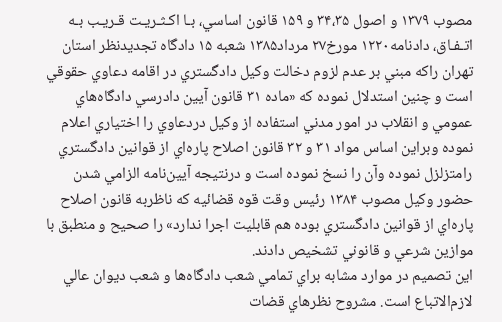مصوب ۱۳۷۹ و اصول ۳۴،۳۵ و ۱۵۹ قانون اساسي، بـا اكـثـريـت قـريـب بـه اتـفـاق، دادنامه۱۲۲۰ مورخ۲۷ مرداد۱۳۸۵ شعبه ۱۵ دادگاه تجديدنظر استان تهران راكه مبني بر عدم لزوم دخالت وكيل دادگستري در اقامه دعاوي حقوقي است و چنين استدلال نموده كه «ماده ۳۱ قانون آيين دادرسي دادگاه‌هاي عمومي و انقلاب در امور مدني استفاده از وكيل دردعاوي را اختياري اعلام نموده وبراين اساس مواد ۳۱ و ۳۲ قانون اصلاح پاره‌اي از قوانين دادگستري رامتزلزل نموده وآن را نسخ نموده است و درنتيجه آيين‌نامه الزامي شدن حضور وكيل مصوب ۱۳۸۴ رئيس وقت قوه قضائيه كه ناظربه قانون اصلاح پاره‌اي از قوانين دادگستري بوده هم قابليت اجرا ندارد» را صحيح و منطبق با موازين شرعي و قانوني تشخيص دادند.
اين تصميم در موارد مشابه براي تمامي شعب دادگاه‌ها و شعب ديوان عالي لازم‌الاتباع است. مشروح نظرهاي قضات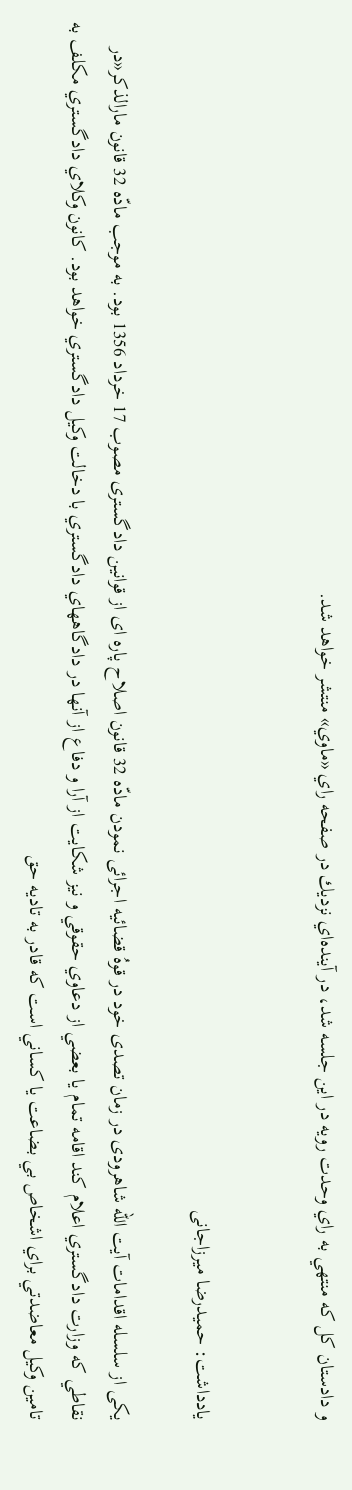و دادستان كل كه منتهي به راي وحدت رويه در اين جلسه شد، در آينده‌اي نزديك در صفحه راي «ماوي» منتشر خواهد شد.


یادداشت: حمیدرضا میرزاجانی

یکی از سلسله اقدامات آیت الله شاهرودی در زمان تصدی خود در قوهُ قضائیه اجرائی نمودن مادّه 32 قانون اصلاح پاره ای از قوانین دادگستری مصوب 17 خرداد 1356 بود. به موجب مادّه 32 قانون مارالذکر«در نقاطي كه وزارت دادگستري اعلام كند اقامه تمام يا بعضي از دعاوي حقوقي و نيز شكايت از آرا و دفاع از آنها در دادگاههاي دادگستري با دخالت وكيل دادگستري خواهد بود. كانون وكلاي دادگستري مكلف به تامين وكيل معاضدتي براي اشخاص بي بضاعت يا كساني است كه قادر به تاديه حق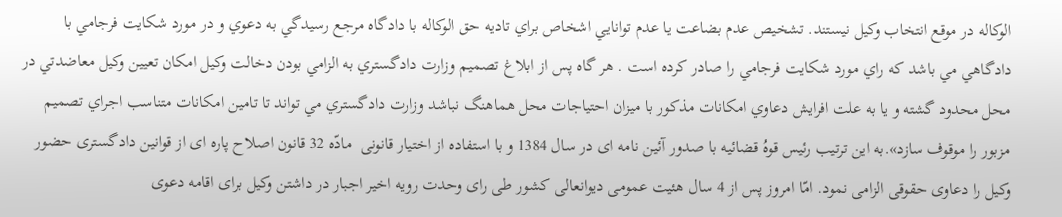الوكاله در موقع انتخاب وكيل نيستند. تشخيص عدم بضاعت يا عدم توانايي اشخاص براي تاديه حق الوكاله با دادگاه مرجع رسيدگي به دعوي و در مورد شكايت فرجامي با دادگاهي مي باشد كه راي مورد شكايت فرجامي را صادر كرده است . هر گاه پس از ابلاغ تصميم وزارت دادگستري به الزامي بودن دخالت وكيل امكان تعيين وكيل معاضدتي در محل محدود گشته و يا به علت افرايش دعاوي امكانات مذكور با ميزان احتياجات محل هماهنگ نباشد وزارت دادگستري مي تواند تا تامين امكانات متناسب اجراي تصميم مزبور را موقوف سازد».به این ترتیب رئیس قوهُ قضائیه با صدور آئین نامه ای در سال 1384 و با استفاده از اختیار قانونی  مادّه 32 قانون اصلاح پاره ای از قوانین دادگستری حضور وکیل را دعاوی حقوقی الزامی نمود. امّا امروز پس از 4 سال هئیت عمومی دیوانعالی کشور طی رای وحدت رویه اخیر اجبار در داشتن وکیل برای اقامه دعوی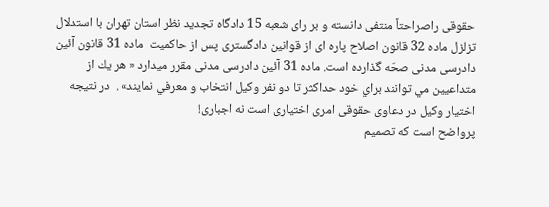حقوقی راصراحتاً منتفی دانسته و بر رای شعبه 15 دادگاه تجدید نظر استان تهران با استدلال  تزلزل ماده 32 قانون اصلاح پاره ای از قوانین دادگستری پس از حاکمیت  ماده 31 قانون آئین دادرسی مدنی صحّه گذارده است. ماده 31 آئین دادرسی مدنی مقرر میدارد « هر يك از متداعيين مي توانند براي خود حداكثر تا دو نفر وكيل انتخاب و معرفي نمايند» .  در نتیجه اختیار وکیل در دعاوی حقوقی امری اختیاری است نه اجباری!
پرواضح است که تصمیم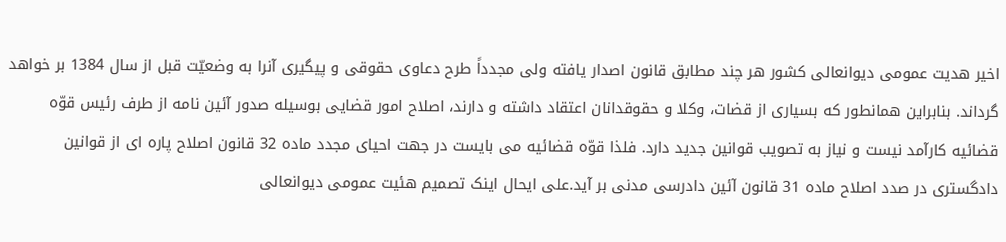اخیر هدیت عمومی دیوانعالی کشور هر چند مطابق قانون اصدار یافته ولی مجدداً طرح دعاوی حقوقی و پیگیری آنرا به وضعیّت قبل از سال 1384 بر خواهد گرداند. بنابراین همانطور که بسیاری از قضات، وکلا و حقوقدانان اعتقاد داشته و دارند، اصلاح امور قضایی بوسیله صدور آئین نامه از طرف رئیس قوّه قضائیه کارآمد نیست و نیاز به تصویب قوانین جدید دارد. فلذا قوّه قضائیه می بایست در جهت احیای مجدد ماده 32 قانون اصلاح پاره ای از قوانین دادگستری در صدد اصلاح ماده 31 قانون آئین دادرسی مدنی بر آید.علی ایحال اینک تصمیم هئیت عمومی دیوانعالی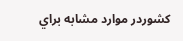کشوردر موارد مشابه براي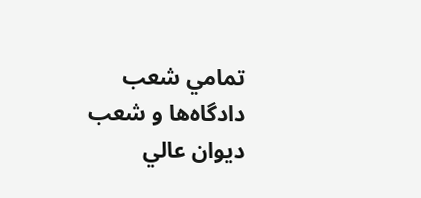تمامي شعب دادگاه‌ها و شعب ديوان عالي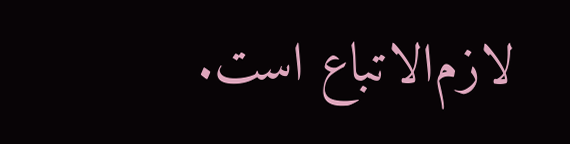لازم‌الاتباع است.